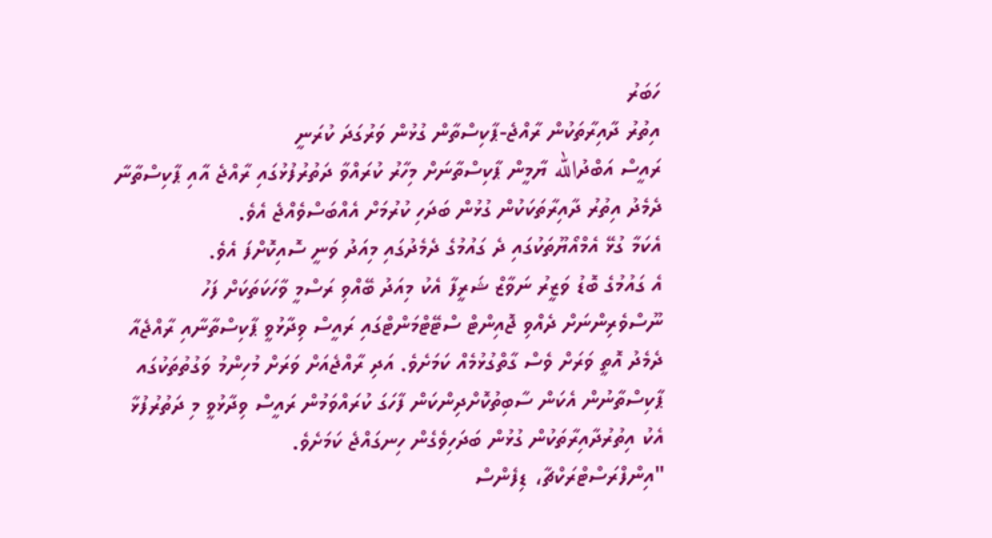ހަބަރު
އިތުރު ދާއިރާތަކުން ރާއްޖެ-ޕާކިސްތާން ގުޅުން ވަރުގަދަ ކުރަނީ
ރައީސް އަބްދުالله ޔާމީން ޕާކިސްތާނަށް މިހާރު ކުރައްވާ ދަތުރުފުޅުގައި ރާއްޖެ އާއި ޕާކިސްތާނާ ދެމެދު އިތުރު ދާއިރާތަކަކުން ގުޅުން ބަދަހި ކުރުމަށް އެއްބަސްވެއްޖެ އެވެ.
އެކަމާ ގުޅޭ އެމްއޯޔޫތަކުގައި ދެ ގައުމުގެ ދެމެދުގައި މިއަދު ވަނީ ސޮއިކޮށްފަ އެވެ.
އެ ގައުމުގެ ބޮޑު ވަޒީރު ނަވާޒް ޝަރީފާ އެކު މިއަދު ބޭއްވި ރަސްމީ ވާހަކަތަކަށް ފަހު ނޫސްވެރިންނަށް ދެއްވި ޖޮއިންޓް ސްޓޭޓްމަންޓްގައި ރައީސް ވިދާޅުވީ ޕާކިސްތާނާއި ރާއްޖެއާ ދެމެދު އޮތީ ވަރަށް ވެސް ގާތްގުޅުމެއް ކަމަށެވެ. އަދި ރާއްޖެއަށް ވަރަށް މުހިންމު ވަގުތުތަކުގައ ޕާކިސްތާނުން އެކަން ސާބިތުކޮށްދިންކަން ފާހަގަ ކުރައްވަމުން ރައީސް ވިދާޅުވީ މި ދަތުރުފުޅާ އެކު އިތުރުދާއިރާތަކުން ގުޅުން ބަދަހިވެގެން ހިނގައްޖެ ކަމަށެވެ.
"އިންފްރަސްޓްރަކްޗާ، ޑިފެންސް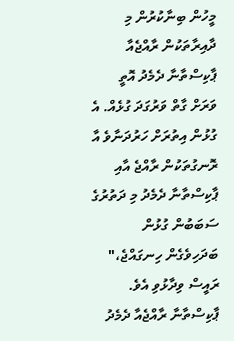މީހުން ބިނާކުރުން މި ދާއިރާތަކުން ރާއްޖެއާ ޕާކިސްތާނާ ދެމެދު އޮތީ ވަރަށް ގާތް ވަރުގަދަ ގުޅެއް. އެ ގުޅުން އިތުރަށް ހަރުދަނާވެ އާ ރޮނގުތަކުން ރާއްޖެ އާއި ޕާކިސްތާނާ ދެމެދު މި ދަތުރުގެ ސަބަބުން ގުޅުން ބަދަހިވެގެން ހިނގައްޖެ،" ރައީސް ވިދާޅުވި އެވެ.
ޕާކިސްތާނާ ރާއްޖެއާ ދެމެދު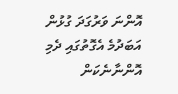އޮންނަ ވަރުގަދަ ގުޅުން އަބަދުމެ އެގޮތުގައި ދެމި އޮންނާނެކަން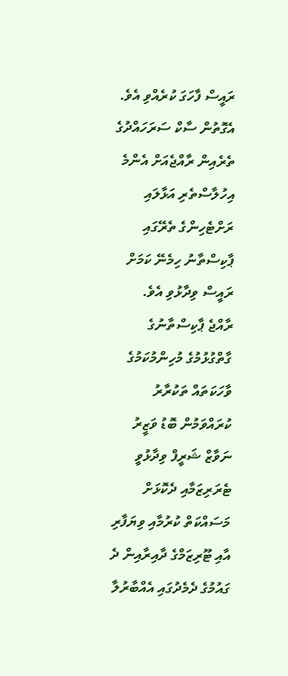ރައީސް ފާހަގަ ކުރެއްވި އެވެ. އެގޮތުން ސާކް ސަރަހައްދުގެ ތެރެއިން ރާއްޖެއަށް އެންމެ އިހުލާސްތެރި އަޅާލައި ރަށްޓެހިންގެ ތެރޭގައި ޕާކިސްތާނު ހިމެނޭ ކަމަށް ރައީސް ވިދާޅުވި އެވެ.
ރާއްޖެ ޕާކިސްތާނުގެ ގާތްގުޅުމުގެ މުހިންމުކަމުގެ ވާހަކަތައް ތަކުރާރު ކުރައްވަމުން ބޮޑު ވަޒީރު ނަވާޒް ޝަރީފް ވިދާޅުވީ ޓެރަރިޒަމާއި ދެކޮޅަށް މަސައްކަތް ކުރުމާއި ވިޔަފާރި އާއި ޓޫރިޒަމްގެ ދާއިރާއިން ދެ ގައުމުގެ ދެމެދުގައި އެއްބާރުލާ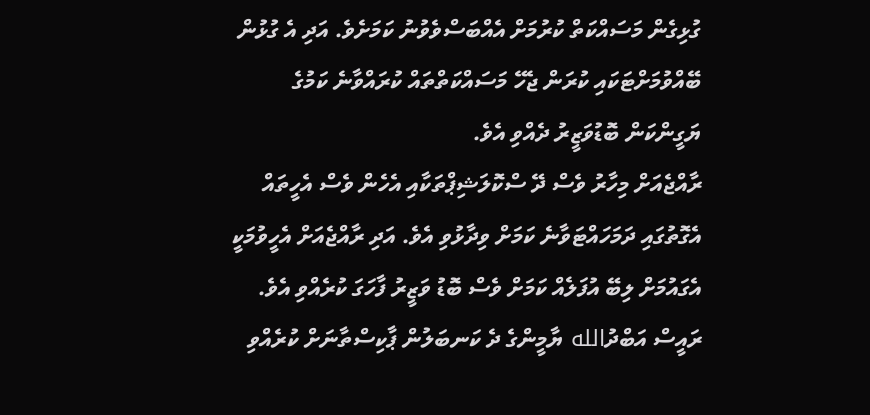ގުޅިގެން މަސައްކަތް ކުރުމަށް އެއްބަސްވެވުނު ކަމަށެވެ. އަދި އެ ގުޅުން ބޭއްވުމަށްޓަކައި ކުރަން ޖެހޭ މަސައްކަތްތައް ކުރައްވާނެ ކަމުގެ ޔަގީންކަން ބޮޑުވަޒީރު ދެއްވި އެވެ.
ރާއްޖެއަށް މިހާރު ވެސް ދޭ ސްކޮލަޝިޕްތަކާއި އެހެން ވެސް އެހީތައް އެގޮތުގައި ދަމަހައްޓަވާނެ ކަމަށް ވިދާޅުވި އެވެ. އަދި ރާއްޖެއަށް އެހީވުމަކީ އެގައުމަށް ލިބޭ އުފަލެއް ކަމަށް ވެސް ބޮޑު ވަޒީރު ފާހަގަ ކުރެއްވި އެވެ.
ރައީސް އަބްދުالله ޔާމީންގެ ދެ ކަނބަލުން ޕާކިސްތާނަށް ކުރެއްވި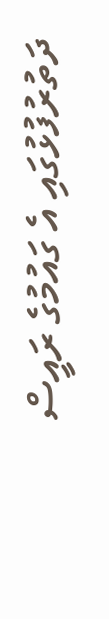ދަތުރުފުޅުގައި އެ ގައުމުގެ ރައީސް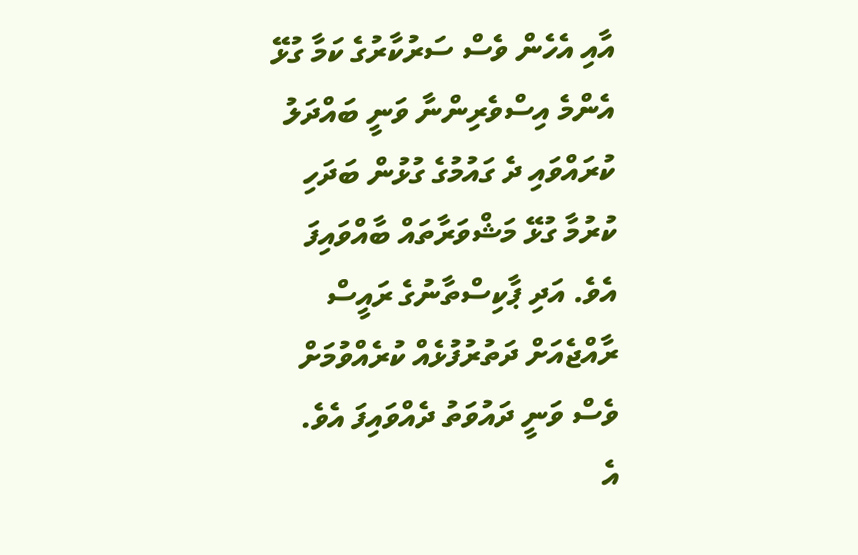އާއި އެހެން ވެސް ސަރުކާރުގެ ކަމާ ގުޅޭ އެންމެ އިސްވެރިންނާ ވަނީ ބައްދަލު ކުރައްވައި ދެ ގައުމުގެ ގުޅުން ބަދަހި ކުރުމާ ގުޅޭ މަޝްވަރާތައް ބާއްވައިފަ އެވެ. އަދި ޕާކިސްތާނުގެ ރައީސް ރާއްޖެއަށް ދަތުރުފުޅެއް ކުރެއްވުމަށް ވެސް ވަނީ ދައުވަތު ދެއްވައިފަ އެވެ.
އެ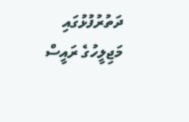ދަތުރުފުޅުގައި މަޖިލީހުގެ ރައީސް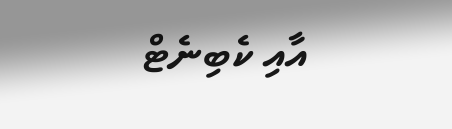އާއި ކެބިނެޓް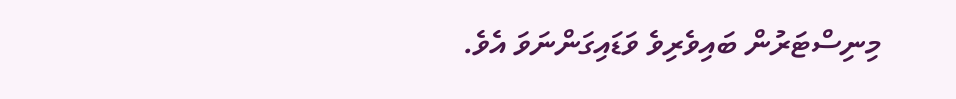މިނިސްޓަރުން ބައިވެރިވެ ވަޑައިގަންނަވަ އެވެ.